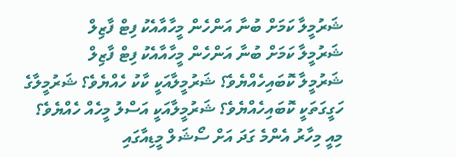ޝަރުމީލާ ކަމަށް ބުނާ އަންހެން މީހާއާއެކު ފިޓް ފާޒިލް
ޝަރުމީލާ ކަމަށް ބުނާ އަންހެން މީހާއާއެކު ފިޓް ފާޒިލް
ޝަރުމީލާ ކޮބައިހެއްޔެވެ؟ ޝަރުމީލާއަކީ ކާކު ހެއްޔެވެ؟ ޝަރުމީލާގެ ހަގީގަތަކީ ކޮބައިހެއްޔެވެ؟ ޝަރުމީލާއަކީ އަސްލު މީހެއް ހެއްޔެވެ؟
މިއީ މިހާރު އެންމެ ގަދަ އަށް ސޯޝަލް މީޑިއާގައި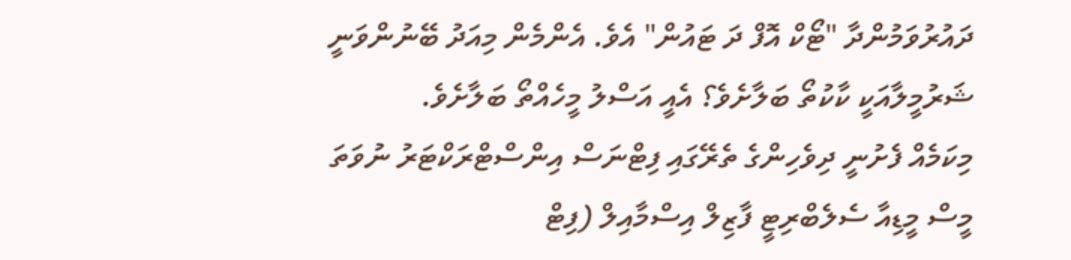ދައުރުވަމުންދާ "ޓޯކް އޮފް ދަ ޓައުން" އެވެ. އެންމެން މިއަދު ބޭނުންވަނީ ޝަރުމީލާއަކީ ކާކުތޯ ބަލާށެވެ؟ އެއީ އަސްލު މީހެއްތޯ ބަލާށެވެ.
މިކަމެއް ފެށުނީ ދިވެހިންގެ ތެރޭގައި ފިޓްނަސް އިންސްޓްރަކްޓަރު ނުވަތަ މީސް މީޑިއާ ސެލެބްރިޓީ ފާޒިލް އިސްމާއިލް (ފިޓް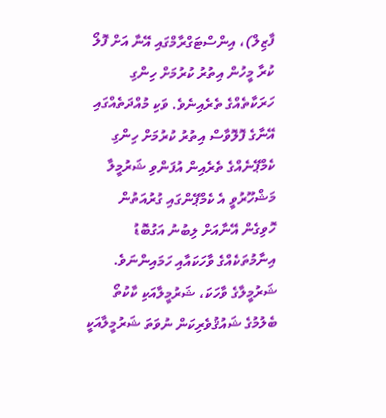ފާޒިލް)، އިންސްޓަގްރާމްގައި އޭނާ އަށް ފޮލޯ ކުރާ މީހުން އިތުރު ކުރުމަށް ހިންގި ހަރަކާތެއްގެ ތެރެއިނެވެ. ވަކި މުއްދަތެއްގައި އޭނާގެ ފޮލޮވާސް އިތުރު ކުރުމަށް ހިންގި ކެމްޕޭނެއްގެ ތެރެއިން އުފަންވި ޝަރުމީލާ މަޝްހޫރުވީ އެ ކެމްޕޭންގައި ގުރުއަތުން ހޮވިގެން އޭނާއަށް ލިބުނު އަގުބޮޑު އިނާމުތަކެއްގެ ވާހަކައާއި ހަމައިންނަވެ. ޝަރުމީލާގެ ވާހަކަ، ޝަރުމީލާއަކި ކާކުތޯ ބެލުމުގެ ޝައުޤުވެރިކަން ނުވަތަ ޝަރުމީލާއަކީ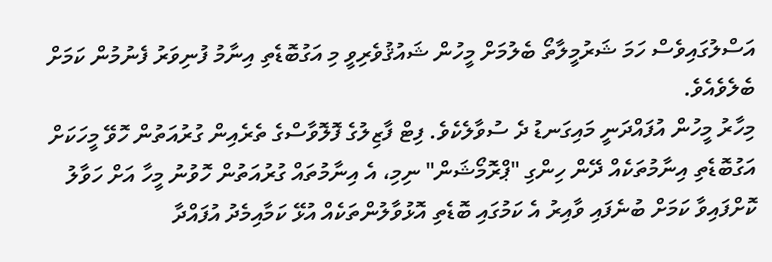އަސްލުގައިވެސް ހަމަ ޝަރުމީލާތޯ ބެލުމަށް މީހުން ޝައުޤުވެރިވީ މި އަގުބޮޑެތި އިނާމު ފުނިވަރު ފެނުމުން ކަމަށް ބެލެވެއެވެ.
މިހާރު މީހުން އުފައްދަނީ މައިގަނޑު ދެ ސުވާލެކެވެ. ފިޓް ފާޒިލުގެ ފޮލޮވާސްގެ ތެރެއިން ގުރުއަތުން ހޮވޭ މީހަކަށް އަގުބޮޑެތި އިނާމުތަކެއް ދޭން ހިންގި "ޕްރޮމޯޝަން" ނިމި، އެ އިނާމުތައް ގުރުއަތުން ހޮވުނު މީހާ އަށް ހަވާލު ކޮށްފައިވާ ކަމަށް ބުނެފައި ވާއިރު އެ ކަމުގައި ބޮޑެތި އޮޅުވާލުންތަކެއް އުޅޭ ކަމާއިމެދު އުފައްދާ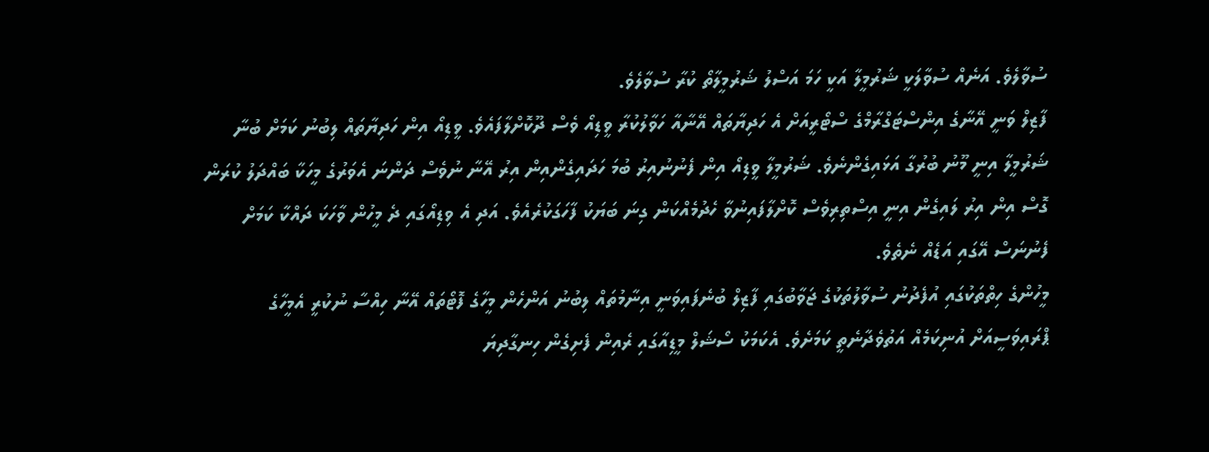ސުވާލެވެ. އަނެއް ސުވާލަކީ ޝަރުމީލާ އަކީ ހަމަ އަސްލު ޝަރުމީލާތޯ ކުރާ ސުވާލެވެ.
ފާޒިލް ވަނީ އޭނާގެ އިންސްޓަގްރާމްގެ ސްޓޯރީއަށް އެ ހަދިޔާތައް އޭނާއާ ހަވާލުކުރާ ވީޑިއޯ ވެސް ދޫކޮށްލާފައެވެ. ވީޑިއޯ އިން ހަދިޔާތައް ލިބުނު ކަމަށް ބުނާ ޝަރުމީލާ އިނީ މޫނު ބުރުގާ އަޅައިގެންނެވެ. ޝަރުމީލާ ވީޑިއޯ އިން ފެނުނުއިރު ބުމަ ހަދައިގެންއިން އިރު އޭނާ ނުވެސް ދަންނަ އެވަރުގެ މީހަކާ ބައްދަލު ކުރަން ގޮސް އިން އިރު ލައިގެން އިނީ އިސްތިރިވެސް ކޮށްލާފައިނުވާ ހެދުމެއްކަން ގިނަ ބަޔަކު ފާހަގަކުރެއެވެ. އަދި އެ ވިޑިއޯގައި ދެ މީހުން ވާހަކަ ދައްކާ ކަމަށް ފެނުނަސް އޭގައި އަޑެއް ނެތެވެ.
މީހުންގެ ހިތްތަކުގައި އުފެދުނު ސުވާލުތަކުގެ ޖަވާބުގައި ފާޒިލް ބުނެފައިވަނީ އިނާމުތައް ލިބުނު އަންހެން މީހާގެ ފޮޓޯތައް އޭނާ ހިއްސާ ނުކުރީ އެމީހާގެ ޕްރައިވަސީއަށް އުނިކަމެއް އަތުވެދާނެތީ ކަމަށެވެ. އެކަމަކު ސޯޝަލް މީޑިއާގައި ރެއިން ފެށިގެން ހިނގާދިޔަ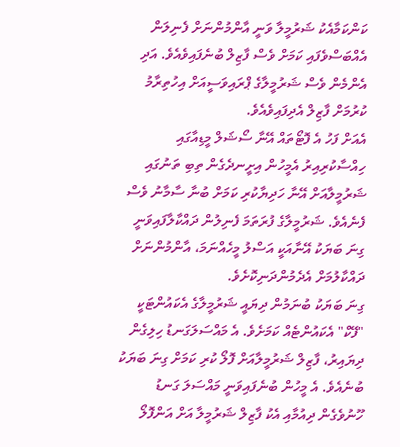ކަންކަމާއެކު ޝަރުމީލާ ވަނީ އާންމުންނަށް ފެނިލަން އެއްބަސްވެފައި ކަމަށް ވެސް ފާޒިލް ބުނެފައިވެއެވެ. އަދި އެންމެން ވެސް ޝަރުމީލާގެ ޕްރައިވަސީއަށް އިހުތިރާމު ކުރުމަށް ފާޒިލް އެދިފައިވެއެވެ.
އެއަށް ފަހު އެ ފޮޓޯތައް އޭނާ ސޯޝަލް މީޑިއާގައި ހިއްސާކުރިއިރު އެމީހުން އިށީނދެގެން ތިބި ތަނުގައި ޝަރުމީލާއަށް އޭނާ ހަދިޔާކުރި ކަމަށް ބުނާ ސާމާނު ވެސް ފެނެއެވެ. ޝަރުމީލާގެ ފުރަތަމަ ފެނިލުން ދައްކާލާފައިވަނީ ގިނަ ބަޔަކު އޭނާއަކީ އަސްލު މީހެއްނަމަ، އާންމުންނަށް ދައްކާލުމަށް އެދެމުންދަނިކޮށެވެ.
ގިނަ ބަޔަކު ބުނަމުން ދިޔައީ ޝަރުމީލާގެ އެކައުންޓަކީ "ފޭކް" އެކައުންޓެއް ކަމަށެވެ. އެ މައްސަލަގަނޑު ހިލިގެން ދިޔައިރު، ފާޒިލް ޝަރުމީލާއަށް ފޮލޯ ކުރި ކަމަށް ގިނަ ބަޔަކު ބުނެއެވެ. އެ މީހުން ބުނެފައިވަނީ މައްސަލަ ގަނޑު ހޫނުވެގެން ދިއުމާއި އެކު ފާޒިލް ޝަރުމީލާ އަށް އަންފޮލޯ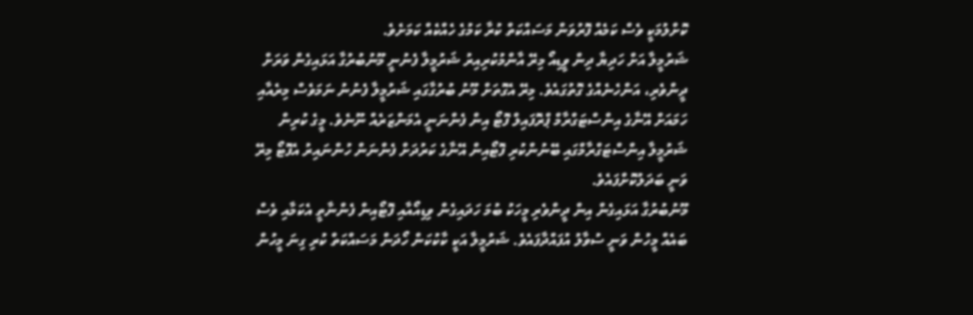ކޮށްލުމަކީ ވެސް ކަމެއް ފޮރުވަން މަސައްކަތް ކުރާ ކަމުގެ ހެއްކެއް ކަމަށެވެ.
ޝަރުމީލާ އަށް ހަދިޔާ ދިން ވީޑިއޯ މިރޭ އާންމުކުރިއިރު ޝަރުމީލާ ފެނުނީ މޫނުބުރުގާ އަޅައިގެން ވަރަށް ދީންވެރި، އަންހެނެއްގެ ގޮތުގައެވެ. މިރޭ އެގޮތަށް މޫނު ބުރުގާގައި ޝަރުމީލާ ފެނުނު ނަމަވެސް މިރެއާއި ހަމައަށް އޭނާގެ އިންސްޓަގްރާމް ޕްރޮފައިލް ފޮޓޯ އިން ފެންނަނީ އެމަންޒަރެއް ނޫނެވެ. މީގެ ކުރިން ޝަރުމީލާ އިންސްޓަގްރާމްގައި ބޭނުންކުރި ފޮޓޯއިން އޭނާގެ ކަރުދަށް ފެންނަން ހުންނައިރު އެފޮޓޯ މިރޭ ވަނީ ބަދަލުކޮށްފައެވެ.
މޫނުބުރުގާ އަޅައިގެން އިން ދީންވެރި މީހަކު ބުމަ ހަދައިގެން ވިޑިއޯއާއި ފޮޓޯއިން ފެންނާތީ އެކަމާއި ވެސް ބައެއް މީހުން ވަނީ ސުވާލު އުފައްދާފައެވެ. ޝަރުމީލާ އަކީ ކާކުކަން ހޯދަން މަސައްކަތް ކުރި ގިނަ މީހުން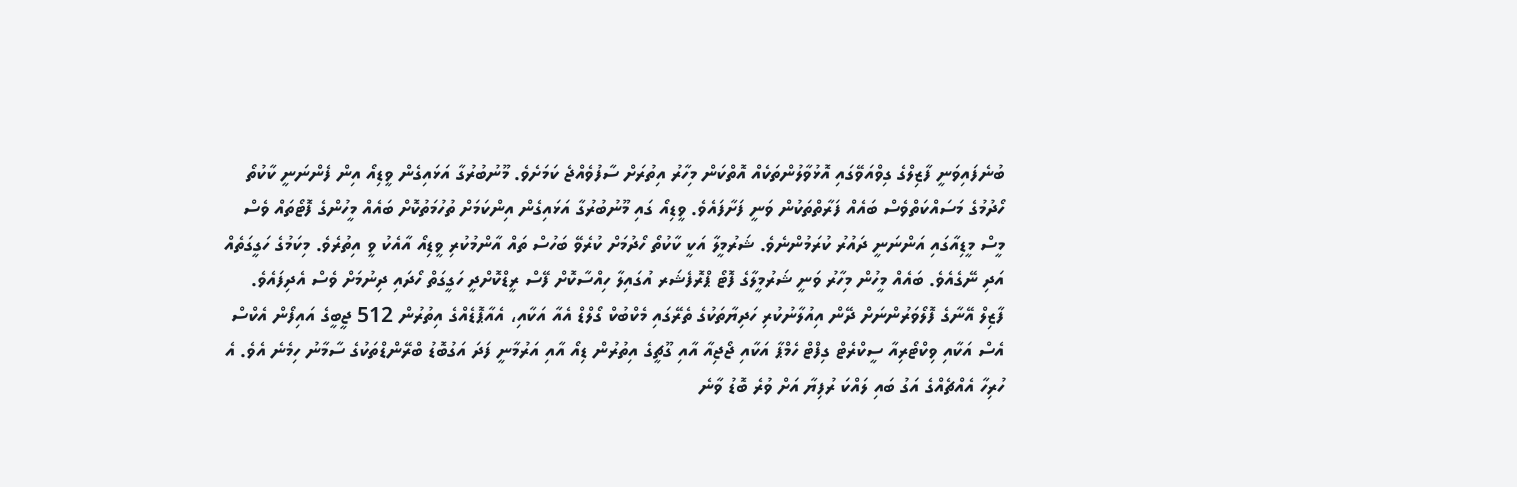ބުނެފައިވަނީ ފާޒިލްގެ ގިވްއަވޭގައި އޮޅުވާލުންތަކެއް އޮތްކަން މިހާރު އިތުރަށް ސާފުވެއްޖެ ކަމަށެވެ. މޫނުބުރުގާ އަޅައިގެން ވީޑިއޯ އިން ފެންނަނީ ކާކުތޯ ހޯދުމުގެ މަސައްކަތްވެސް ބައެއް ފަރާތްތަކުން ވަނީ ފަށާފައެވެ. ވީޑިއޯ ގައި މޫނުބުރުގާ އަޅައިގެން އިންކަމަށް ތުހުމަތުކޮށް ބައެއް މީހުންގެ ފޮޓޯތައް ވެސް މީސް މީޑިއާގައި އަންނަނީ ދައުރު ކުރަމުންނެވެ. ޝަރުމީލާ އަކީ ކާކުތޯ ހޯދުމަށް ކުރެވޭ ބަހުސް ތައް އާންމުކުރި ވީޑިއޯ އާއެކު ވީ އިތުރެވެ. މިކަމުގެ ހަގީގަތެއް އަދި ނޭގެއެވެ. ބައެއް މީހުން މިހާރު ވަނީ ޝަރުމީލާގެ ފޮޓޯ ޕްރޮފެޝަރ އުގައިލާ ހިއްސާކޮށް ފޭސް ރީޑްކޮށްދީ ހަގީގަތް ހޯދައި ދިނުމަށް ވެސް އެދިފައެވެ.
ފާޒިލް އޭނާގެ ފޮލޯވަރުންނަށް ދޭން އިއުލާނުކުރި ހަދިޔާތަކުގެ ތެރޭގައި މެކްބުކް ގޯލްޑް އެއާ އަކާއި، އެއާޕޮޑެއްގެ އިތުރުން 512 ޖީބީގެ އައިފޯން އެކްސް އެސް އަކާއި ވިކްޓޯރިއާ ސީކްރެޓް ގިފްޓް ހެމްޕާ އަކާއި ޖޯޖިއާ އާއި ގޫޗީގެ އިތުރުން ޑިއޯ އާއި އަރުމާނީ ފަދަ އަގުބޮޑު ބްރޭންޑްތަކުގެ ސާމާނު ހިމެނެ އެވެ. އެ ހުރިހާ އެއްޗެއްގެ އަގު ބައި ލައްކަ ރުފިޔާ އަށް ވުރެ ބޮޑު ވާނެ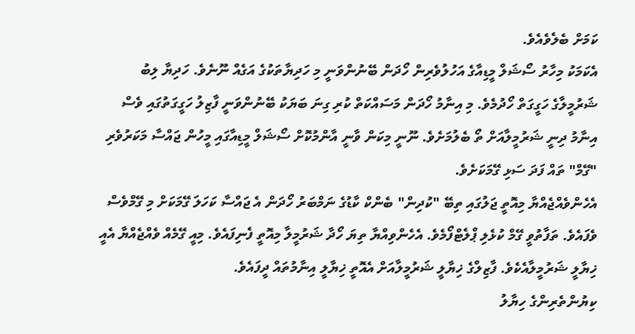ކަމަށް ބެލެވެއެވެ.
އެކަމަކު މިހާރު ސޯޝަލް މީޑިއާގެ އަހުލުވެރިން ހޯދަން ބޭނުންވަނީ މި ހަދިޔާތަކުގެ އަގެއް ނޫނެވެ. ހަދިޔާ ލިބު ޝަރުމީލާގެ ހަގީގަތް ހޯދުމެވެ. މި އިނާމު ހޯދަން މަސައްކަތް ކުރި ގިނަ ބަޔަކު ބޭނުންވަނީ ފާޒިލު ހަގީގަތުގައި ވެސް އިނާމު ދިނީ ޝަރުމީލާއަށް ތޯ ބެލުމަށެވެ. ނޫނީ މިކަން ވާނީ އާންމުކޮށް ސޯޝަލް މީޑިއާގައި މީހުން ޖައްސާ މަކަރުވެރި "ގޭމް" ތައް ފަދަ ސަޅި ގޭމަކަށެވެ.
އެހެންވެއްޖެއްޔާ މިއޮތީ ޖަލުގައި ތިބޭ "ކުދިން" ބެންކް ކާޑުގެ ނަމްބަރު ހޯދަން އެ ޖައްސާ ކަހަލަ ގޭމަކަށް މި ގޭމްވެސް ވެފައެވެ. ތަފާތުވީ ގޭމް ކުޅެލި ޕްލެޓްފޯމެވެ. އެހެންވިއްޔާ ތިޔަ ހޯދާ ޝަރުމީލާ މިއޮތީ ފެނިފައެވެ. މިއީ ގޭމެއް ވެއްޖެއްޔާ އެއީ ޚިޔާލީ ޝަރުމީލާއެކެވެ. ފާޒިލްގެ ޚިޔާލީ ޝަރުމީލާއަށް އެއޮތީ ޚިޔާލީ އިނާމުތައް ދީފައެވެ.
ކިޔުންތެރިންގެ ހިޔާލު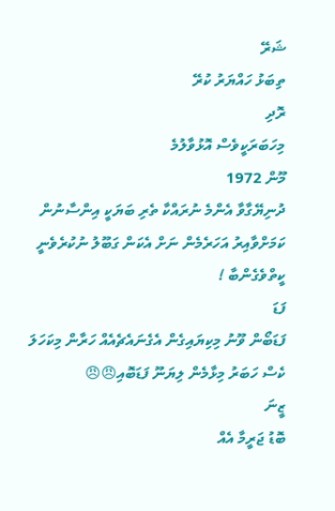ޝަރޭ
ތިބަޅު ހައްޔަރު ކުރޭ
ރޮދި
މިހަބަރަކީވެސް އޮޅުވާލުމެ
މޫން 1972
ދުނިޔޭގާވާ އެންމެ ނުރައްކާ ތެރި ބަޔަކީ އިންސާނުން ކަމަށްވާއިރު އަހަރެމެން ނަށް އެކަން ގަބޫލު ނުކުރެވެނީ ކީތްވެގެންބާ !
ފަޑަ
ފަޑަބޯން ވޫނު މިކިޔައިގެން އެގެނައެޗެއެއް ހަރާން މިކަހަލަ ކެސް ހަބަރު މިޅާމެން ލިޔަނޫ ފަޑަބޮއި😠😠
ޒީނަ
ބޮޑު ޖަރީމާ އެއް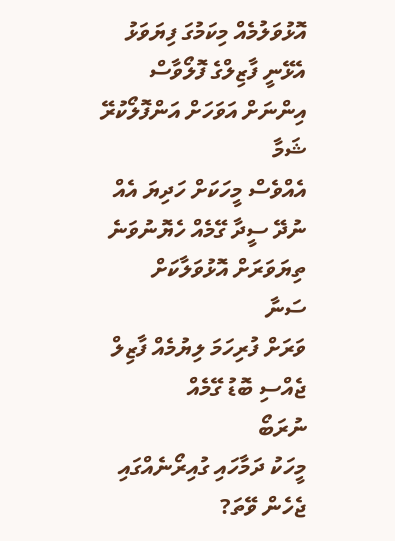އޮޅުވަލުމެއް މިކަމުގަ ފިޔަވަޅު އެޅޭނީ ފާޒިލްގެ ފޮލޯވާސް އިންނަށް އަވަހަށް އަންފޮލޯކުރޭ
ޝަމާ
އެއްވެސް މީހަކަށް ހަދިޔަ އެއް ނުދޭ ސީދާ ގޭމެއް ހެޔޮނުވަނެ ތިޔަވަރަށް އޮޅުވަލާކަށް
ސަނާ
ވަރަށް ފުރިހަމަ ލިޔުމެއް ފާޒިލް ޖެއްސި ބޮޑު ގޭމެއް
ނުރަބޯ
މީހަކު ދަމާހައި ގުއިރޯނެއްގައި ޖެހެން ވޭތަ?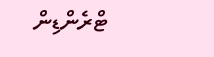ޓްރެންޑިން